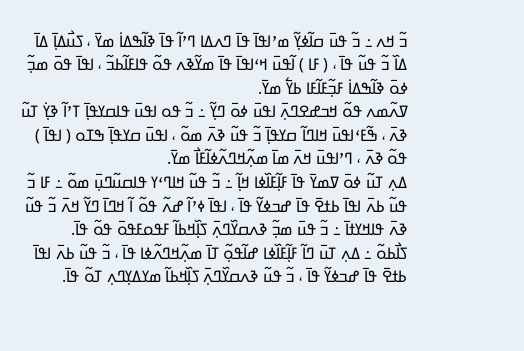ߏ߬ ߞߍ ߸ ߏ߬ ߟߎ߫ ߛߊ߬ߦߌ߲߬ ߘߴߊߟߊ߫ ߟߊ߫ ߣߍߡߊ ߣߴߊ߬ ߟߊ߫ ߢߊ߬ߒߡߊ߭ ߘߌ߫ ، ߖߎ߯ߡߊ߲߫ ߡߊ߫ ߡߊ߰ ߏ߬ ߟߎ߬ ߟߊ߫ ، ( ߓߊ ) ߊ߬ߟߎ߫ ߞߵߊߟߊ߫ ߟߊ߫ ߘߌ߬ߢߍ ߟߋ߬ ߟߊߓߊ߬ߕߏ߬ ، ߊߟߊ߫ ߟߋ߫ ߘߏ߲߬ ߦߋ߫ ߢߊ߬ߒߡߊ߭ ߓߏ߲߬ߓߊ߬ߓߊ ߕߌ߱ ߘߌ߫.
ߜߍ߬ߘߍ ߟߋ߬ ߞߏߝߐߣߍ߲߫ ߊߟߎ߫ ߦߋ߫ ߣߌ߲߬ ߸ ߏ߬ ߟߋ ߊߟߎ߫ ߟߊߛߌߟߊ߲߫ ߠߴߊ߬ ߢߌ߲߭ ߠߎ߬ ߢߍ߫ ، ߒ߬ߓߵߊߟߎ߫ ߞߊߣߊ߬ ߛߌߟߊ߲߫ ߏ߬ ߟߎ߬ ߢߍ߫ ߘߋ߬ ، ߊߟߎ߫ ߛߌߟߊ߲߫ ߒߠߋ ( ߊߟߊ߫ ) ߟߋ߬ ߢߍ߫ ، ߣߴߊߟߎ߫ ߞߍ߫ ߘߊ߫ ߘߍ߲߬ߞߣߍ߬ߦߊ߬ߓߊ߯ ߘߌ߫.
ߡߍ߲ ߠߎ߬ ߦߋ߫ ߜߘߌ߫ ߟߊ߫ ߓߊ߲߬ߓߊ߰ߦߊ ߞߊ߲߬ ߸ ߏ߬ ߟߎ߬ ߞߊߣߵߌ ߟߊߛߎ߬ߣߎ߲߫ ߘߋ߬ ߸ ߓߊ ߏ߬ ߟߎ߬ ߕߍ߫ ߊߟߊ߫ ߕߙߐ߫ ߟߊ߫ ߝߏߦߌ߬ ߟߊ߫ ، ߊߟߊ߫ ߦߴߊ߬ ߝߍ߬ ߟߋ߬ ߊ߬ ߞߣߊ߫ ߣߌ߬ ߞߍ߫ ߏ߬ ߟߎ߬ ߢߍ߫ ߟߊߞߌߙߊ߫ ߸ ߏ߬ ߟߎ߫ ߘߏ߲߬ ߢߍߛߌ߰ߣߍ߲߫ ߖߊ߲߰ߞߕߊ߬ ߓߟߋߓߟߋ߫ ߟߋ߬ ߟߊ߫.
ߖߊ߯ߕߋ߬ ߸ ߡߍ߲ ߠߎ߫ ߣߊ߬ ߓߊ߲߬ߓߊ߰ߦߊ ߝߊ߬ߟߋ߲߬ ߠߊ߫ ߘߍ߲߬ߞߣߍ߬ߦߊ ߟߊ߫ ، ߏ߬ ߟߎ߬ ߕߍ߫ ߊߟߊ߫ ߕߙߐ߫ ߟߊ߫ ߝߏߦߌ߬ ߟߊ߫ ، ߏ߬ ߟߎ߬ ߢߍߛߌ߰ߣߍ߲߫ ߖߊ߲߰ߞߕߊ߬ ߘߌߡߌ߲ߣߍ߲ ߠߋ߬ ߟߊ߫.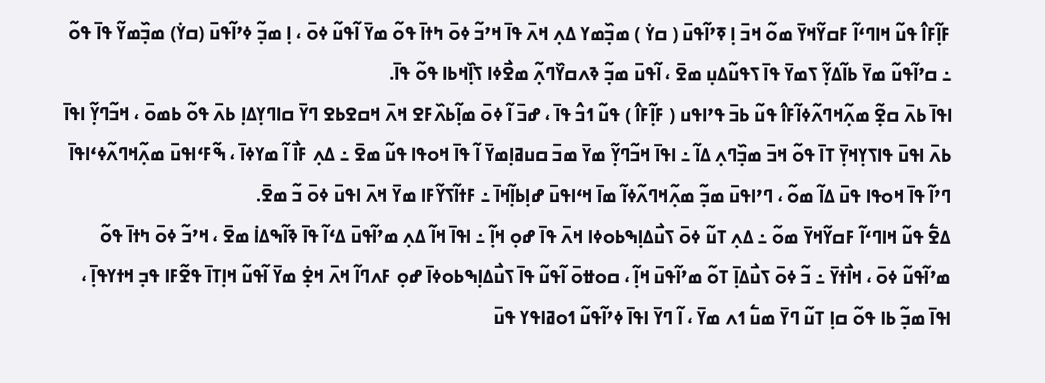ߓߊ߲߬ߓߊ߮ ߟߎ߬ ߞߊߣߵߊ߬ ߓߛߌ߬ߞߌ߫ ߘߋ߬ ߞߏ߫ ߊ߲ ߧߴߊ߬ߟߎ߫ ( ߛߌ߭ ) ߘߏ߲߰ߘߌ ߡߍ߲ ߞߍ߫ ߟߊ߫ ߞߴߏ߬ ߦߋ߫ ߤߙߊ߫ ߟߋ߬ ߘߌ߫ ߊ߬ߟߎ߬ ߦߋ߫ ، ߊ߲ ߘߏ߲߬ ߦߴߊ߬ߟߎ߫ (ߛߌ߭) ߘߏ߲߰ߘߌ߬ ߟߊ߫ ߟߋ߬ ߸ ߛߴߊ߬ߟߎ߬ ߘߌ߫ ߕߊ߬ߡߌ߲߬ ߖߘߌ߫ ߟߊ߫ ߖߟߎ߬ߡߎ߲ ߘߐ߫ ، ߊ߬ߟߎ߫ ߘߏ߲߬ ߢߍߛߌ߰ߣߍ߲߬ ߘߐ߯ߦߊ ߖߊ߲߰ߞߕߊ ߟߋ߬ ߟߊ߫.
ߊߟߊ߫ ߕߍ߫ ߛߐ߲߬ ߘߍ߲߬ߞߣߍ߬ߦߊ߬ߓߊ߮ ߟߎ߬ ߕߏ߫ ߟߴߊߟߎ ( ߓߊ߲߬ߓߊ߮ ) ߟߎ߬ ߗߏ߮ ߟߊ߫ ، ߝߏ߫ ߊ߬ ߦߋ߫ ߘߊ߲߬ߕߍ߰ߓߐ ߞߍ߫ ߞߛߐߕߐ ߣߌ߫ ߛߊߣߌ߲ߡߊ߲ ߕߍ߫ ߟߋ߬ ߕߘߋ߫ ، ߞߏ߬ߣߌ߲߬ ߊߟߊ߫ ߕߍ߫ ߊߟߎ߫ ߟߊߖߌ߲ߞߌ߲߫ ߠߊ߫ ߟߋ߬ ߞߏ߫ ߘߏ߲߰ߣߍ߲ ߡߊ߬ ߸ ߊߟߊ߫ ߞߏ߬ߣߌ߲߬ ߘߌ߫ ߘߏ߫ ߛߎߥߊ߲ߘߌ߫ ߊ߬ ߟߊ߫ ߞߋߟߊ ߟߎ߬ ߘߐ߫ ߸ ߡߍ߲ ߓߊ߯ ߊ߬ ߘߌߦߊ߫ ، ߒ߬ߓߵߊߟߎ߫ ߘߍ߲߬ߞߣߍ߬ߦߵߊߟߊ߫ ߣߴߊ߬ ߟߊ߫ ߞߋߟߊ ߟߎ߫ ߡߊ߬ ߘߋ߬ ، ߣߴߊߟߎ߫ ߘߏ߲߬ ߘߍ߲߬ߞߣߍ߬ߦߊ߬ ߘߊ߫ ߞߵߊߟߎ߫ ߝߊ߲ߕߊ߲߬ߞߊ߫ ߸ ߓߙߊ߬ߖߌ߬ߓߊ ߘߌ߫ ߞߍ߫ ߊߟߎ߫ ߦߋ߫ ߏ߬ ߘߐ߫.
ߡߐ߱ ߟߎ߬ ߞߊߣߵߊ߬ ߓߛߌ߬ߞߌ߫ ߘߋ߬ ߸ ߡߍ߲ ߠߎ߬ ߦߋ߫ ߖߎ߯ߡߊ߲ߒߕߋߦߊ ߞߍ߫ ߟߊ߫ ߝߋ߲ ߞߊ߲߬ ߸ ߊߟߊ߫ ߞߊ߬ ߡߍ߲ ߘߴߊ߬ߟߎ߫ ߡߵߊ߬ ߟߊ߫ ߢߊ߬ߒߡߊ߭ ߘߐ߫ ، ߞߴߏ߬ ߦߋ߫ ߤߙߊ߫ ߟߋ߬ ߘߴߊ߬ߟߎ߬ ߦߋ߫ ، ߞߊ߯ߙߌ߫ ߸ ߏ߬ ߦߋ߫ ߖߎ߯ߡߊ߲߫ ߠߋ߬ ߘߴߊ߬ߟߎ߫ ߞߊ߲߬ ، ߛߋߚߋ߫ ߊ߬ߟߎ߬ ߟߊ߫ ߖߎ߯ߡߊ߲ߒߕߋߦߊ߫ ߝߋ߲ ߓߍߣߊ߬ ߞߍ߫ ߞߐ߲߭ ߘߌ߫ ߊ߬ߟߎ߬ ߞߊ߲ߠߊ߫ ߟߐ߬ߓߊ ߟߏ߲ ߞߙߌߟߊ߲߫ ، ߊߟߊ߫ ߘߏ߲߬ ߕߊ ߟߋ߬ ߛߊ߲ ߠߎ߬ ߣߌ߫ ߘߎ߱ ߗߍ ߘߌ߫ ، ߊ߬ ߣߌ߫ ߊߟߊ߫ ߦߴߊ߬ߟߎ߬ ߗߋߥߊߟߌ ߟߎ߫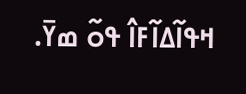ߞߟߊ߬ߡߊ߬ߓߊ߮ ߟߋ߬ ߘߌ߫.